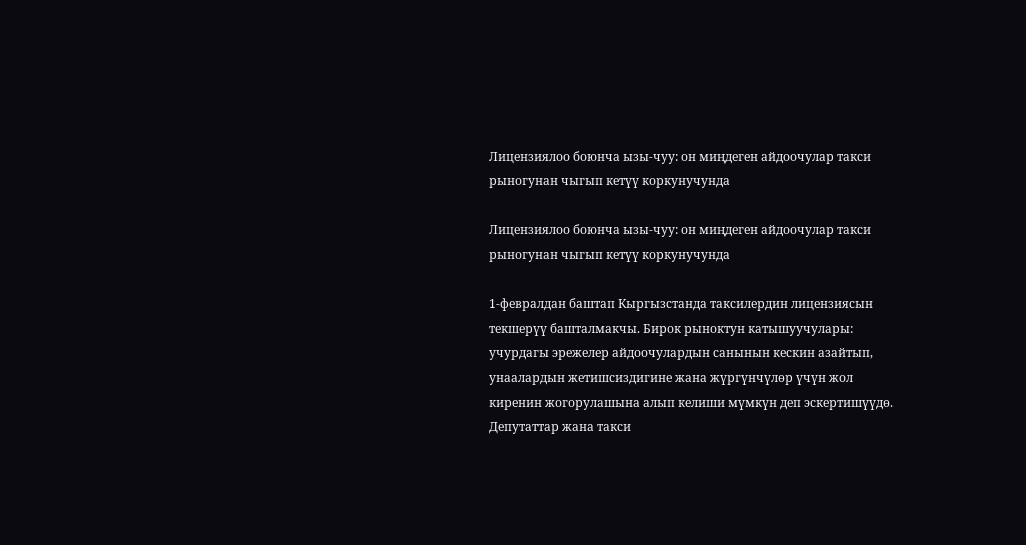Лицензиялоо боюнча ызы-чуу: он миңдеген айдоочулар такси рыногунан чыгып кетүү коркунучунда

Лицензиялоо боюнча ызы-чуу: он миңдеген айдоочулар такси рыногунан чыгып кетүү коркунучунда

1-февралдан баштап Кыргызстанда таксилердин лицензиясын текшерүү башталмакчы. Бирок рыноктун катышуучулары: учурдагы эрежелер айдоочулардын санынын кескин азайтып, унаалардын жетишсиздигине жана жүргүнчүлөр үчүн жол киренин жогорулашына алып келиши мүмкүн деп эскертишүүдө. Депутаттар жана такси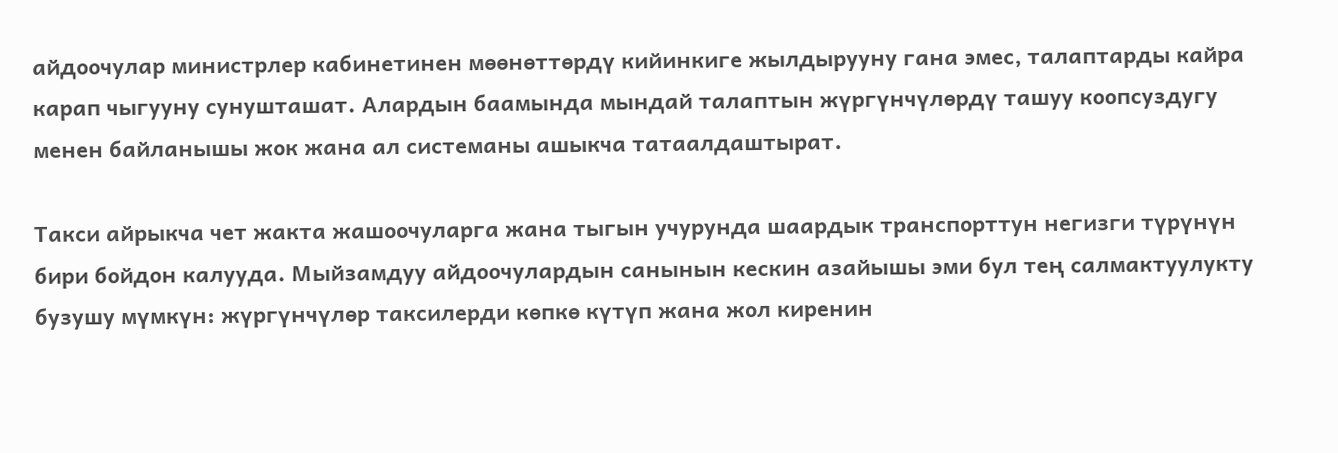айдоочулар министрлер кабинетинен мөөнөттөрдү кийинкиге жылдырууну гана эмес, талаптарды кайра карап чыгууну сунушташат. Алардын баамында мындай талаптын жүргүнчүлөрдү ташуу коопсуздугу менен байланышы жок жана ал системаны ашыкча татаалдаштырат.

Такси айрыкча чет жакта жашоочуларга жана тыгын учурунда шаардык транспорттун негизги түрүнүн бири бойдон калууда. Мыйзамдуу айдоочулардын санынын кескин азайышы эми бул тең салмактуулукту бузушу мүмкүн: жүргүнчүлөр таксилерди көпкө күтүп жана жол киренин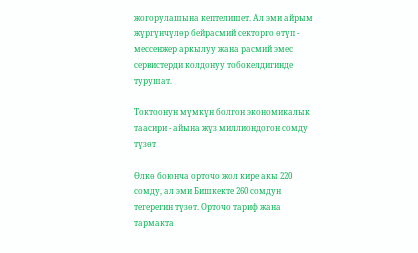жогорулашына кептелишет. Ал эми айрым жүргүнчүлөр бейрасмий секторго өтүп - мессенжер аркылуу жана расмий эмес сервистерди колдонуу тобокелдигинде турушат.

Токтоонун мүмкүн болгон экономикалык таасири - айына жүз миллиондогон сомду түзөт

Өлкө боюнча орточо жол кире акы 220 сомду, ал эми Бишкекте 260 сомдун тегерегин түзөт. Орточо тариф жана тармакта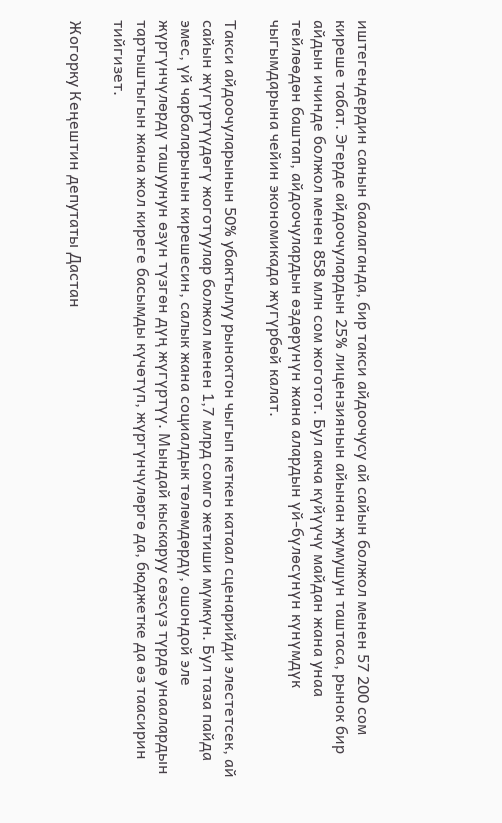иштегендердин санын баалаганда, бир такси айдоочусу ай сайын болжол менен 57 200 сом киреше табат. Эгерде айдоочулардын 25% лицензиянын айынан жумушун таштаса, рынок бир айдын ичинде болжол менен 858 млн сом жоготот. Бул акча күйүүчү майдан жана унаа тейлөөдөн баштап, айдоочулардын өздөрүнүн жана алардын үй-бүлөсүнүн күнүмдүк чыгымдарына чейин экономикада жүгүрбөй калат.

Такси айдоочуларынын 50% убактылуу рыноктон чыгып кеткен катаал сценарийди элестетсек, ай сайын жүгүртүүдөгү жоготуулар болжол менен 1,7 млрд сомго жетиши мүмкүн. Бул таза пайда эмес, үй чарбаларынын кирешесин, салык жана социалдык төлөмдөрдү, ошондой эле жүргүнчүлөрдү ташуунун өзүн түзгөн дүң жүгүртүү. Мындай кыскаруу сөзсүз түрдө унаалардын тартыштыгын жана жол киреге басымды күчөтүп, жүргүнчүлөргө да, бюджетке да өз таасирин тийгизет.

Жогорку Кеңештин депутаты Дастан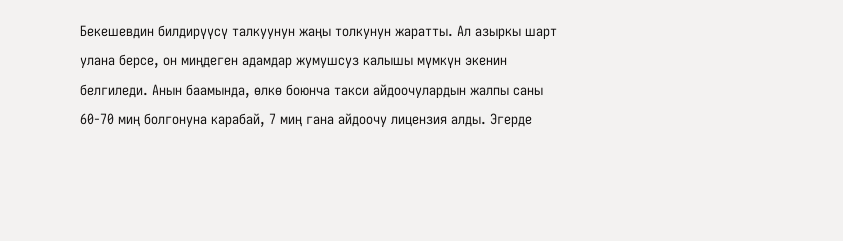Бекешевдин билдирүүсү талкуунун жаңы толкунун жаратты. Ал азыркы шарт улана берсе, он миңдеген адамдар жумушсуз калышы мүмкүн экенин белгиледи. Анын баамында, өлкө боюнча такси айдоочулардын жалпы саны 60-70 миң болгонуна карабай, 7 миң гана айдоочу лицензия алды. Эгерде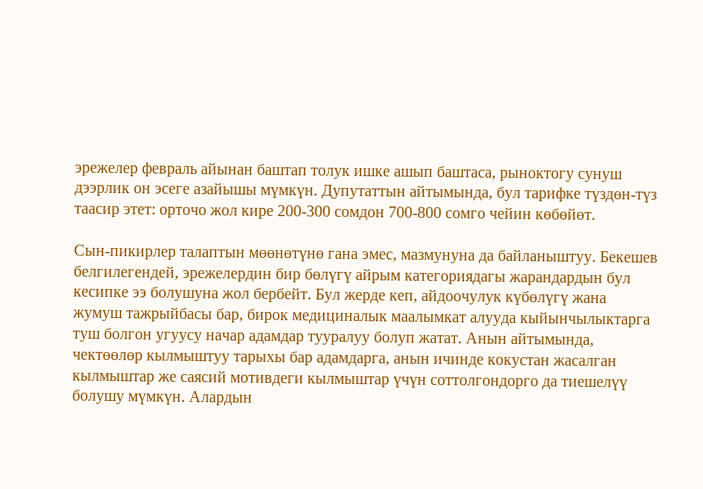эрежелер февраль айынан баштап толук ишке ашып баштаса, рыноктогу сунуш дээрлик он эсеге азайышы мүмкүн. Дупутаттын айтымында, бул тарифке түздөн-түз таасир этет: орточо жол кире 200-300 сомдон 700-800 сомго чейин көбөйөт.

Сын-пикирлер талаптын мөөнөтүнө гана эмес, мазмунуна да байланыштуу. Бекешев белгилегендей, эрежелердин бир бөлүгү айрым категориядагы жарандардын бул кесипке ээ болушуна жол бербейт. Бул жерде кеп, айдоочулук күбөлүгү жана жумуш тажрыйбасы бар, бирок медициналык маалымкат алууда кыйынчылыктарга туш болгон угуусу начар адамдар тууралуу болуп жатат. Анын айтымында, чектөөлөр кылмыштуу тарыхы бар адамдарга, анын ичинде кокустан жасалган кылмыштар же саясий мотивдеги кылмыштар үчүн соттолгондорго да тиешелүү болушу мүмкүн. Алардын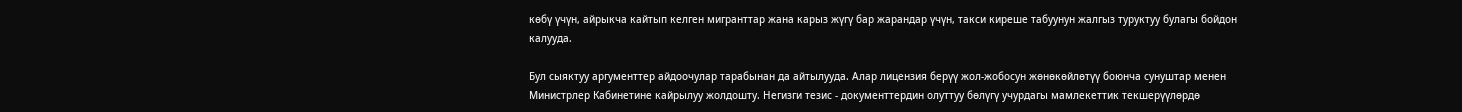көбү үчүн, айрыкча кайтып келген мигранттар жана карыз жүгү бар жарандар үчүн, такси киреше табуунун жалгыз туруктуу булагы бойдон калууда.

Бул сыяктуу аргументтер айдоочулар тарабынан да айтылууда. Алар лицензия берүү жол-жобосун жөнөкөйлөтүү боюнча сунуштар менен Министрлер Кабинетине кайрылуу жолдошту. Негизги тезис - документтердин олуттуу бөлүгү учурдагы мамлекеттик текшерүүлөрдө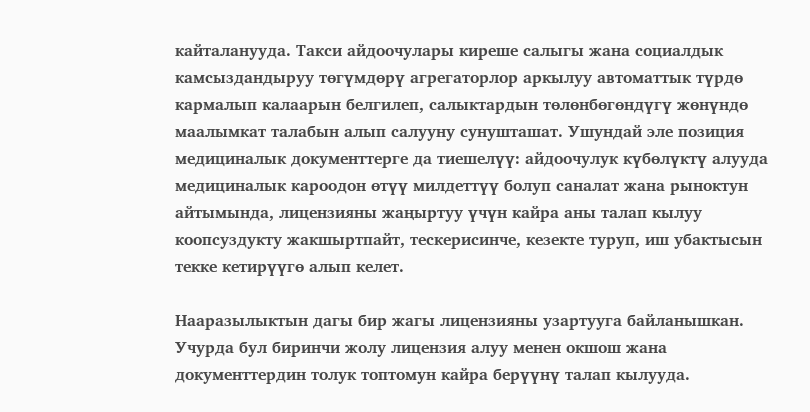кайталанууда. Такси айдоочулары киреше салыгы жана социалдык камсыздандыруу төгүмдөрү агрегаторлор аркылуу автоматтык түрдө кармалып калаарын белгилеп, салыктардын төлөнбөгөндүгү жөнүндө маалымкат талабын алып салууну сунушташат. Ушундай эле позиция медициналык документтерге да тиешелүү: айдоочулук күбөлүктү алууда медициналык кароодон өтүү милдеттүү болуп саналат жана рыноктун айтымында, лицензияны жаңыртуу үчүн кайра аны талап кылуу коопсуздукту жакшыртпайт, тескерисинче, кезекте туруп, иш убактысын текке кетирүүгө алып келет.

Нааразылыктын дагы бир жагы лицензияны узартууга байланышкан. Учурда бул биринчи жолу лицензия алуу менен окшош жана документтердин толук топтомун кайра берүүнү талап кылууда.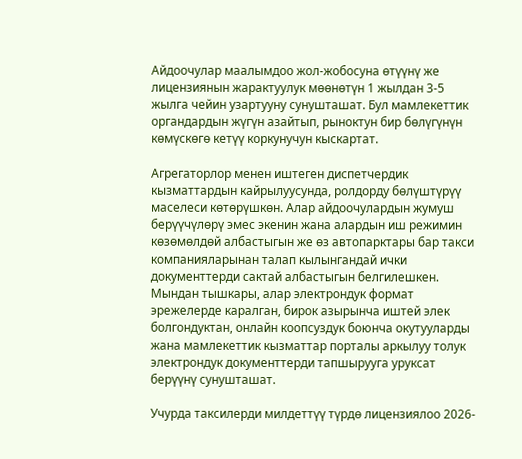Айдоочулар маалымдоо жол-жобосуна өтүүнү же лицензиянын жарактуулук мөөнөтүн 1 жылдан 3-5 жылга чейин узартууну сунушташат. Бул мамлекеттик органдардын жүгүн азайтып, рыноктун бир бөлүгүнүн көмүскөгө кетүү коркунучун кыскартат.

Агрегаторлор менен иштеген диспетчердик кызматтардын кайрылуусунда, ролдорду бөлүштүрүү маселеси көтөрүшкөн. Алар айдоочулардын жумуш берүүчүлөрү эмес экенин жана алардын иш режимин көзөмөлдөй албастыгын же өз автопарктары бар такси компанияларынан талап кылынгандай ички документтерди сактай албастыгын белгилешкен. Мындан тышкары, алар электрондук формат эрежелерде каралган, бирок азырынча иштей элек болгондуктан, онлайн коопсуздук боюнча окутууларды жана мамлекеттик кызматтар порталы аркылуу толук электрондук документтерди тапшырууга уруксат берүүнү сунушташат.

Учурда таксилерди милдеттүү түрдө лицензиялоо 2026-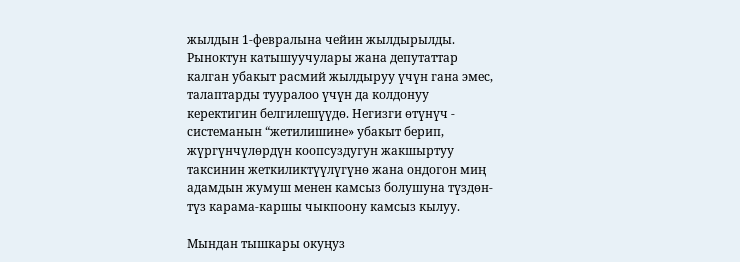жылдын 1-февралына чейин жылдырылды. Рыноктун катышуучулары жана депутаттар калган убакыт расмий жылдыруу үчүн гана эмес, талаптарды тууралоо үчүн да колдонуу керектигин белгилешүүдө. Негизги өтүнүч - системанын “жетилишине» убакыт берип, жүргүнчүлөрдүн коопсуздугун жакшыртуу таксинин жеткиликтүүлүгүнө жана ондогон миң адамдын жумуш менен камсыз болушуна түздөн-түз карама-каршы чыкпоону камсыз кылуу.

Мындан тышкары окуңуз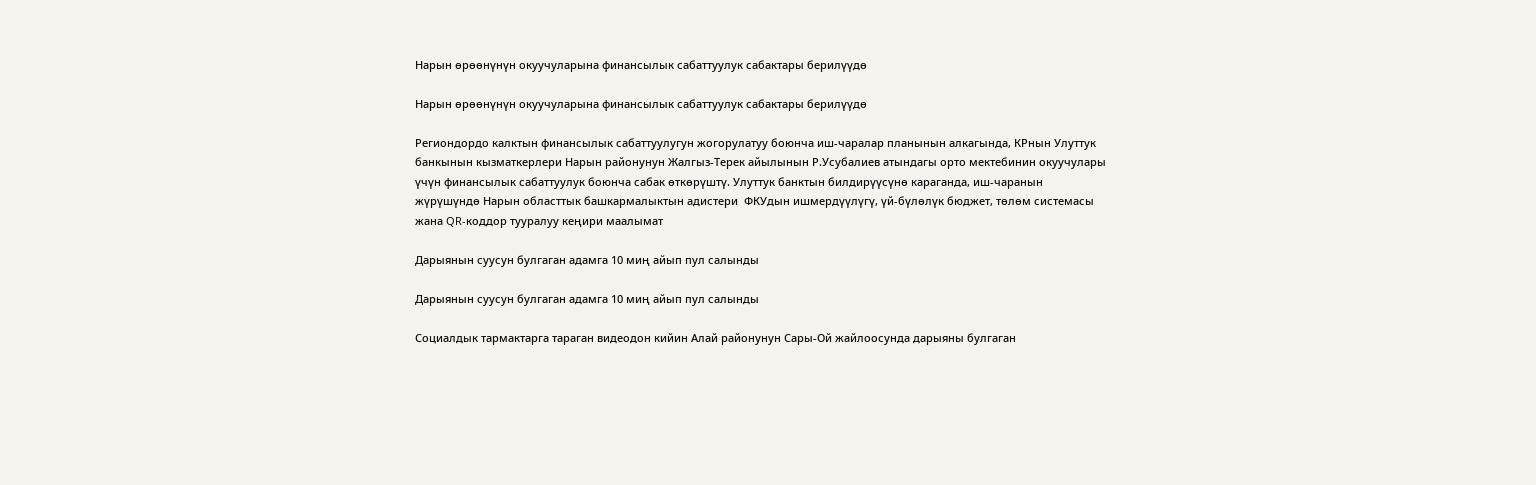Нарын өрөөнүнүн окуучуларына финансылык сабаттуулук сабактары берилүүдө

Нарын өрөөнүнүн окуучуларына финансылык сабаттуулук сабактары берилүүдө

Региондордо калктын финансылык сабаттуулугун жогорулатуу боюнча иш-чаралар планынын алкагында, КРнын Улуттук банкынын кызматкерлери Нарын районунун Жалгыз-Терек айылынын Р.Усубалиев атындагы орто мектебинин окуучулары үчүн финансылык сабаттуулук боюнча сабак өткөрүштү. Улуттук банктын билдирүүсүнө караганда, иш-чаранын жүрүшүндө Нарын областтык башкармалыктын адистери  ФКУдын ишмердүүлүгү, үй-бүлөлүк бюджет, төлөм системасы жана QR-коддор тууралуу кеңири маалымат

Дарыянын суусун булгаган адамга 10 миң айып пул салынды

Дарыянын суусун булгаган адамга 10 миң айып пул салынды

Социалдык тармактарга тараган видеодон кийин Алай районунун Сары-Ой жайлоосунда дарыяны булгаган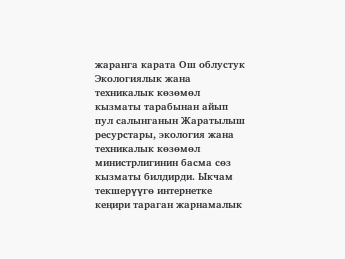жаранга карата Ош облустук Экологиялык жана техникалык көзөмөл кызматы тарабынан айып пул салынганын Жаратылыш ресурстары, экология жана техникалык көзөмөл министрлигинин басма сөз кызматы билдирди. Ыкчам текшерүүгө интернетке кеңири тараган жарнамалык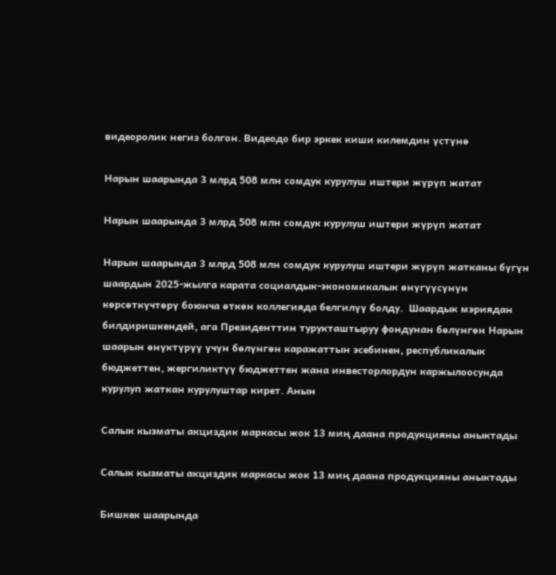видеоролик негиз болгон. Видеодо бир эркек киши килемдин үстүнө

Нарын шаарында 3 млрд 508 млн сомдук курулуш иштери жүрүп жатат

Нарын шаарында 3 млрд 508 млн сомдук курулуш иштери жүрүп жатат

Нарын шаарында 3 млрд 508 млн сомдук курулуш иштери жүрүп жатканы бүгүн шаардын 2025-жылга карата социалдык-экономикалык өнүгүүсүнүн көрсөткүчтөрү боюнча өткөн коллегияда белгилүү болду.  Шаардык мэриядан билдиришкендей, ага Президенттин турукташтыруу фондунан бөлүнгөн Нарын шаарын өнүктүрүү үчүн бөлүнгөн каражаттын эсебинен, республикалык бюджеттен, жергиликтүү бюджеттен жана инвесторлордун каржылоосунда курулуп жаткан курулуштар кирет. Анын

Салык кызматы акциздик маркасы жок 13 миң даана продукцияны аныктады

Салык кызматы акциздик маркасы жок 13 миң даана продукцияны аныктады

Бишкек шаарында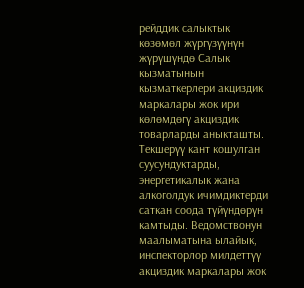рейддик салыктык көзөмөл жүргүзүүнүн жүрүшүндө Салык кызматынын кызматкерлери акциздик маркалары жок ири көлөмдөгү акциздик товарларды аныкташты. Текшерүү кант кошулган суусундуктарды, энергетикалык жана алкоголдук ичимдиктерди саткан соода түйүндөрүн камтыды. Ведомствонун маалыматына ылайык, инспекторлор милдеттүү акциздик маркалары жок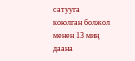сатууга коюлган болжол менен 13 миң даана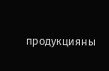продукцияны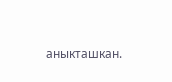аныкташкан.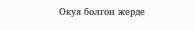Окуя болгон жерде